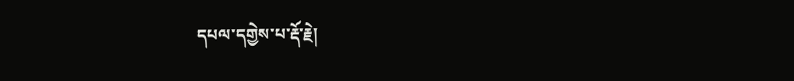དཔལ་དགྱེས་པ་རྡོ་རྗེ།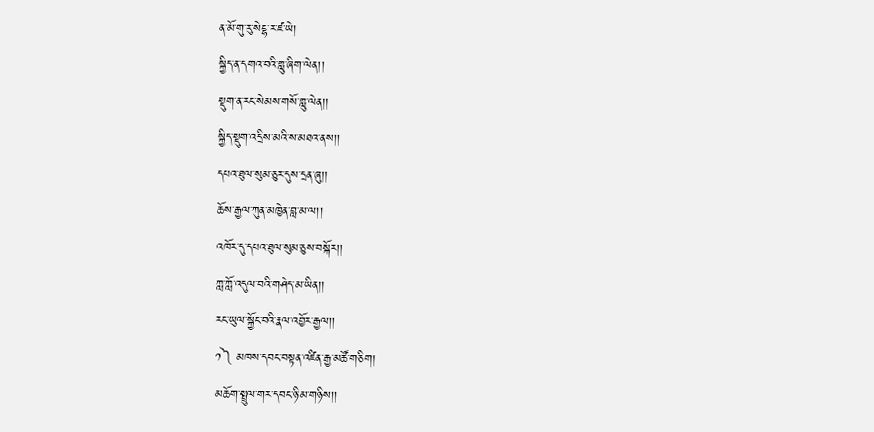ན་མོ་གུ་རུ་སེངྷ་ར་ཛ་ཡེ།
སྐྱིད་ན་དགའ་བའི་གླུ་ཞིག་ལེན།།
སྡུག་ན་རང་སེམས་གསོ་གླུ་ལེན།།
སྐྱིད་སྡུག་འདྲིས་མའི་ས་མཐའ་ནས།།
དཔའ་ཐུལ་སུམ་ཅུར་དུས་དྲན་ཞུ།།
ཆོས་རྒྱལ་ཀུན་མཁྱེན་བླ་མ་ལ།།
འཁོར་དུ་དཔའ་ཐུལ་སུམ་ཅུས་བསྐོར།།
ཀླ་ཀློ་འདུལ་བའི་གཤེད་མ་ཡིན།།
རང་ཡུལ་སྐྱོང་བའི་རྣལ་འབྱོར་རྒྱལ།།
༡༽ མཁས་དབང་བསྟན་འཛིན་རྒྱ་མཚོ་གཅིག།
མཆོག་སྤྲུལ་གར་དབང་ཉི་མ་གཉིས།།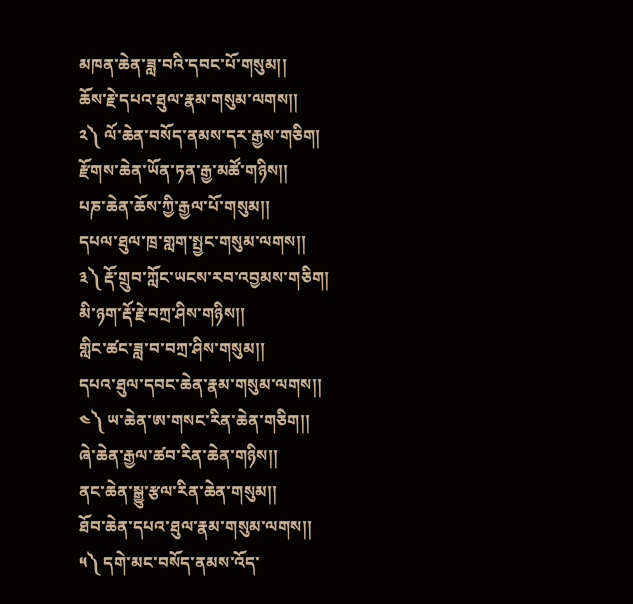མཁན་ཆེན་ཟླ་བའི་དབང་པོ་གསུམ།།
ཆོས་རྗེ་དཔའ་ཐུལ་རྣམ་གསུམ་ལགས།།
༢༽ ལོ་ཆེན་བསོད་ནམས་དར་རྒྱས་གཅིག།
རྫོགས་ཆེན་ཡོན་ཏན་རྒྱ་མཚོ་གཉིས།།
པཎ་ཆེན་ཆོས་ཀྱི་རྒྱལ་པོ་གསུམ།།
དཔལ་ཐུལ་ཁྲ་གླག་སྤྱང་གསུམ་ལགས།།
༣༽ རྡོ་གྲུབ་ཀློང་ཡངས་རབ་འབྱམས་གཅིག།
མི་ཉག་རྡོ་རྗེ་བཀྲ་ཤིས་གཉིས།།
གླིང་ཚང་ཟླ་བ་བཀྲ་ཤིས་གསུམ།།
དཔའ་ཐུལ་དབང་ཆེན་རྣམ་གསུམ་ལགས།།
༤༽ ཡ་ཆེན་ཨ་གསང་རིན་ཆེན་གཅིག།།
ཞེ་ཆེན་རྒྱལ་ཚབ་རིན་ཆེན་གཉིས།།
ནང་ཆེན་སྒྱུ་རྩལ་རིན་ཆེན་གསུམ།།
ཐོབ་ཆེན་དཔའ་ཐུལ་རྣམ་གསུམ་ལགས།།
༥༽ དགེ་མང་བསོད་ནམས་འོད་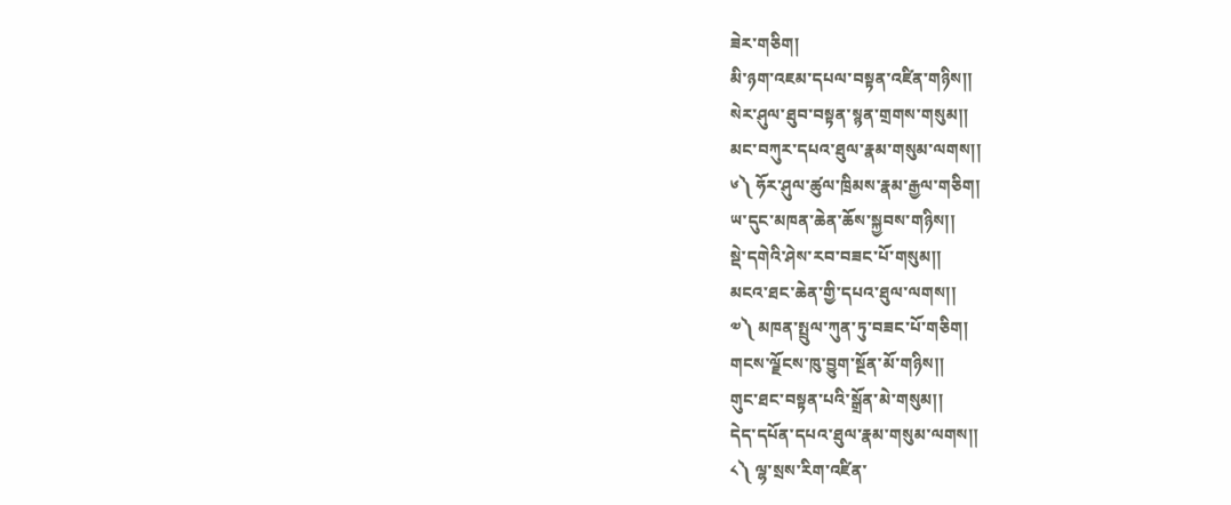ཟེར་གཅིག།
མི་ཉག་འཇམ་དཔལ་བསྟན་འཛིན་གཉིས།།
སེར་ཤུལ་ཐུབ་བསྟན་སྙན་གྲགས་གསུམ།།
མང་བཀུར་དཔའ་ཐུལ་རྣམ་གསུམ་ལགས།།
༦༽ ཧོར་ཤུལ་ཚུལ་ཁྲིམས་རྣམ་རྒྱལ་གཅིག།
ཡ་དུང་མཁན་ཆེན་ཆོས་སྐྱབས་གཉིས།།
སྡེ་དགེའི་ཤེས་རབ་བཟང་པོ་གསུམ།།
མངའ་ཐང་ཆེན་གྱི་དཔའ་ཐུལ་ལགས།།
༧༽ མཁན་སྤྲུལ་ཀུན་ཏུ་བཟང་པོ་གཅིག།
གངས་ལྗོངས་ཁུ་བྱུག་སྔོན་མོ་གཉིས།།
གུང་ཐང་བསྟན་པའི་སྒྲོན་མེ་གསུམ།།
དེད་དཔོན་དཔའ་ཐུལ་རྣམ་གསུམ་ལགས།།
༨༽ ལྷ་སྲས་རིག་འཛིན་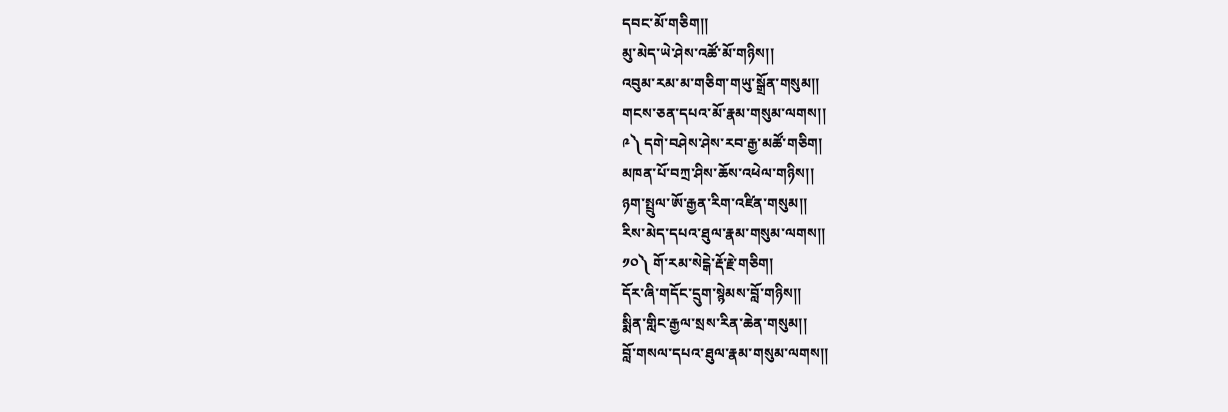དབང་མོ་གཅིག།།
མུ་མེད་ཡེ་ཤེས་འཚོ་མོ་གཉིས།།
འབུམ་རམ་མ་གཅིག་གཡུ་སྒྲོན་གསུམ།།
གངས་ཅན་དཔའ་མོ་རྣམ་གསུམ་ལགས།།
༩༽ དགེ་བཤེས་ཤེས་རབ་རྒྱ་མཚོ་གཅིག།
མཁན་པོ་བཀྲ་ཤིས་ཆོས་འཕེལ་གཉིས།།
ཉག་སྤྲུལ་ཨོ་རྒྱན་རིག་འཛིན་གསུམ།།
རིས་མེད་དཔའ་ཐུལ་རྣམ་གསུམ་ལགས།།
༡༠༽ གོ་རམ་སེངྒེ་རྡོ་རྗེ་གཅིག།
དོར་ཞི་གདོང་དྲུག་སྙེམས་བློ་གཉིས།།
སྨིན་གླིང་རྒྱལ་སྲས་རིན་ཆེན་གསུམ།།
བློ་གསལ་དཔའ་ཐུལ་རྣམ་གསུམ་ལགས།།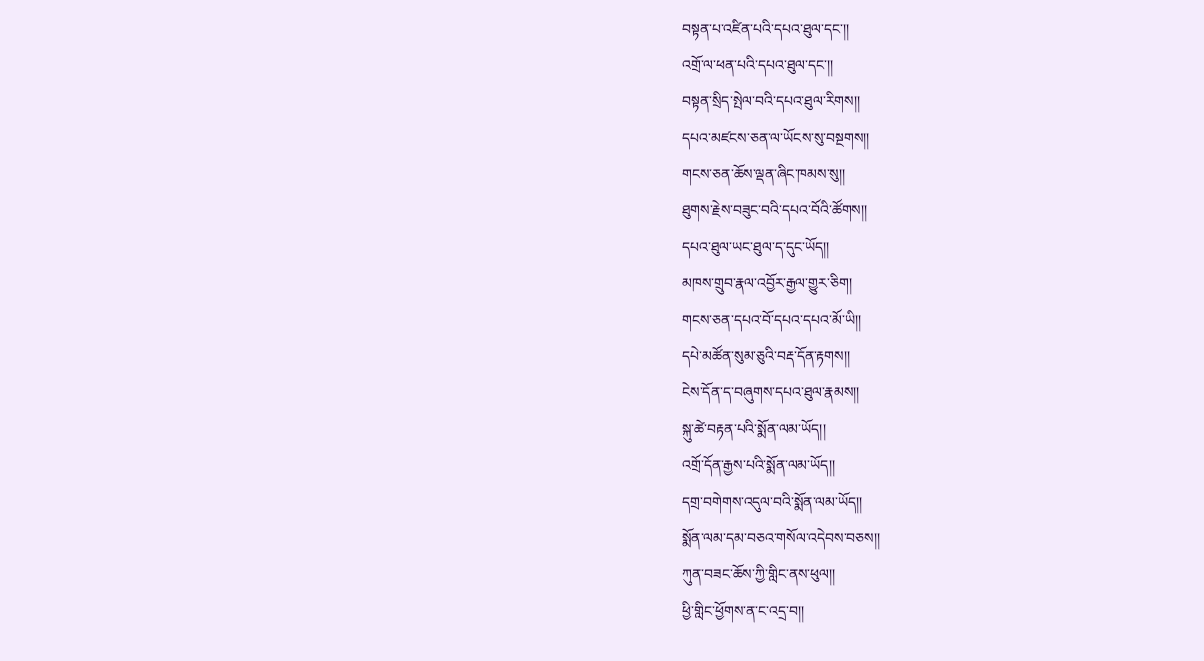བསྟན་པ་འཛིན་པའི་དཔའ་ཐུལ་དང་།།
འགྲོ་ལ་ཕན་པའི་དཔའ་ཐུལ་དང་།།
བསྟན་སྲིད་སྤེལ་བའི་དཔའ་ཐུལ་རིགས།།
དཔའ་མཛངས་ཅན་ལ་ཡོངས་སུ་བསྔགས།།
གངས་ཅན་ཆོས་ལྡན་ཞིང་ཁམས་སུ།།
ཐུགས་རྗེས་བཟུང་བའི་དཔའ་བོའི་ཚོགས།།
དཔའ་ཐུལ་ཡང་ཐུལ་ད་དུང་ཡོད།།
མཁས་གྲུབ་རྣལ་འབྱོར་རྒྱལ་གྱུར་ཅིག།
གངས་ཅན་དཔའ་བོ་དཔའ་དཔའ་མོ་ཡི།།
དཔེ་མཚོན་སུམ་ཅུའི་བརྡ་དོན་རྟགས།།
ངེས་དོན་ད་བཞུགས་དཔའ་ཐུལ་རྣམས།།
སྐུ་ཚེ་བརྟན་པའི་སྨོན་ལམ་ཡོད།།
འགྲོ་དོན་རྒྱས་པའི་སྨོན་ལམ་ཡོད།།
དགྲ་བགེགས་འདུལ་བའི་སྨོན་ལམ་ཡོད།།
སྨོན་ལམ་དམ་བཅའ་གསོལ་འདེབས་བཅས།།
ཀུན་བཟང་ཆོས་ཀྱི་གླིང་ནས་ཕུལ།།
ཕྱི་གླིང་ཕྱོགས་ན་ང་འདྲ་བ།།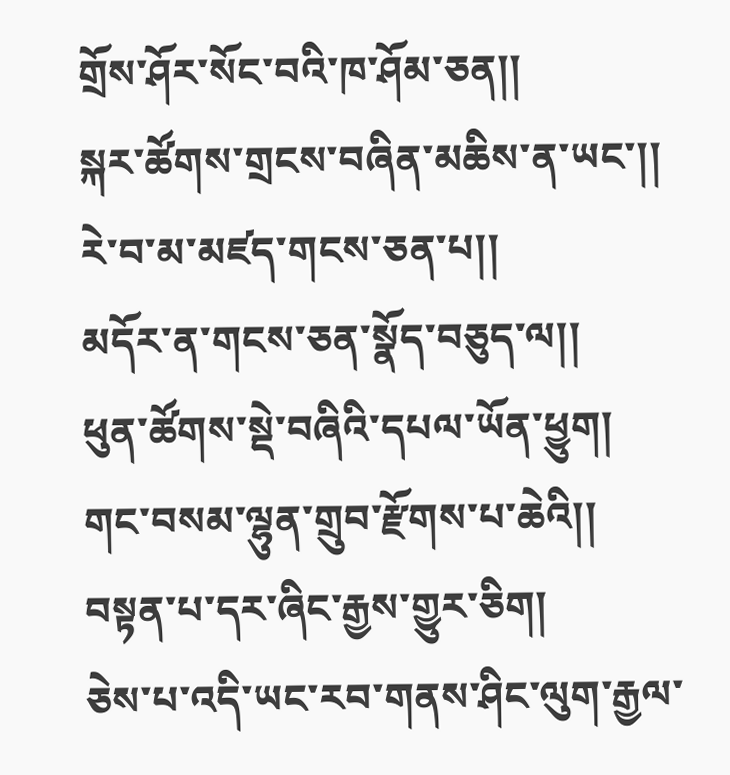གྲོས་ཤོར་སོང་བའི་ཁ་ཤོམ་ཅན།།
སྐར་ཚོགས་གྲངས་བཞིན་མཆིས་ན་ཡང་།།
རེ་བ་མ་མཛད་གངས་ཅན་པ།།
མདོར་ན་གངས་ཅན་སྣོད་བཅུད་ལ།།
ཕུན་ཚོགས་སྡེ་བཞིའི་དཔལ་ཡོན་ཕྱུག།
གང་བསམ་ལྷུན་གྲུབ་རྫོགས་པ་ཆེའི།།
བསྟན་པ་དར་ཞིང་རྒྱས་གྱུར་ཅིག།
ཅེས་པ་འདི་ཡང་རབ་གནས་ཤིང་ལུག་རྒྱལ་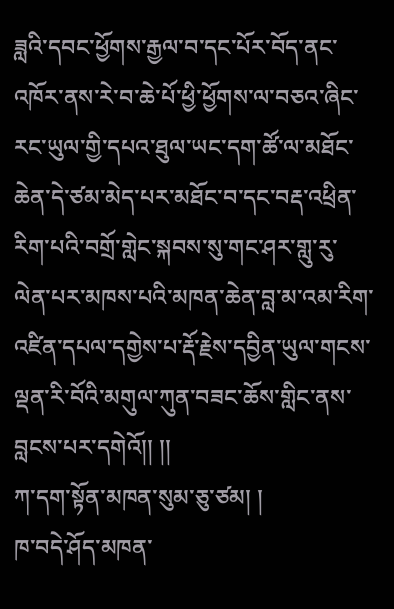ཟླའི་དབང་ཕྱོགས་རྒྱལ་བ་དང་པོར་བོད་ནང་འཁོར་ནས་རེ་བ་ཆེ་པོ་ཕྱི་ཕྱོགས་ལ་བཅའ་ཞིང་རང་ཡུལ་གྱི་དཔའ་ཐུལ་ཡང་དག་ཚོ་ལ་མཐོང་ཆེན་དེ་ཙམ་མེད་པར་མཐོང་བ་དང་བརྡ་འཕྲིན་རིག་པའི་བགྲོ་གླེང་སྐབས་སུ་གང་ཤར་གླུ་རུ་ལེན་པར་མཁས་པའི་མཁན་ཆེན་བླ་མ་འམ་རིག་འཛིན་དཔལ་དགྱེས་པ་རྡོ་རྗེས་དབྱིན་ཡུལ་གངས་ལྡན་རི་བོའི་མགུལ་ཀུན་བཟང་ཆོས་གླིང་ནས་བླངས་པར་དགེའོ།། །།
ཀ་དག་སྟོན་མཁན་སུམ་ཅུ་ཙམ། །
ཁ་བདེ་ཤོད་མཁན་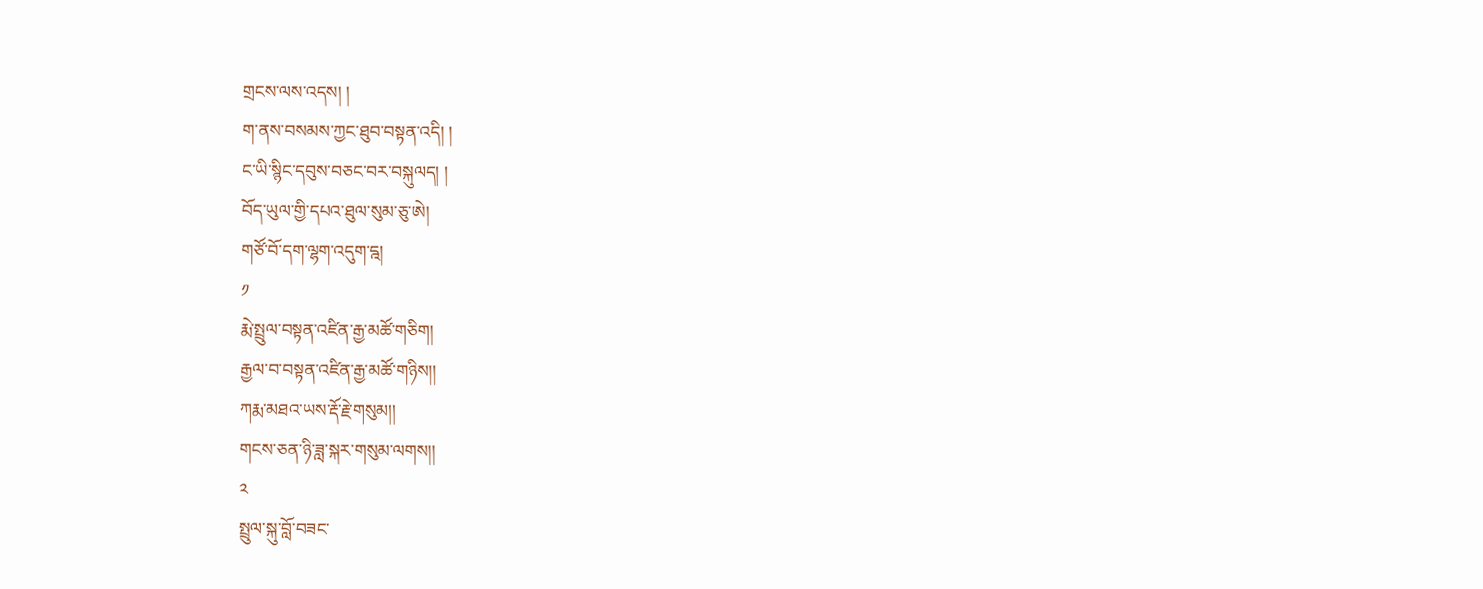གྲངས་ལས་འདས། །
ག་ནས་བསམས་ཀྱང་ཐུབ་བསྟན་འདི། །
ང་ཡི་སྙིང་དབུས་བཅང་བར་བསྐུལད། །
བོད་ཡུལ་གྱི་དཔའ་ཐུལ་སུམ་ཅུ་ཨེ།
གཙོ་བོ་དག་ལྷག་འདུག་དྰ།
༡
རྨེ་སྤྲུལ་བསྟན་འཛིན་རྒྱ་མཚོ་གཅིག།
རྒྱལ་བ་བསྟན་འཛིན་རྒྱ་མཚོ་གཉིས།།
ཀརྨ་མཐའ་ཡས་རྡོ་རྗེ་གསུམ།།
གངས་ཅན་ཉི་ཟླ་སྐར་གསུམ་ལགས།།
༢
སྤྲུལ་སྐུ་བློ་བཟང་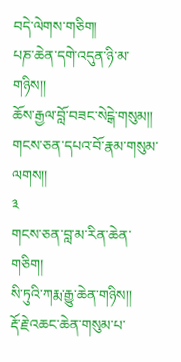བདེ་ལེགས་གཅིག།
པཎ་ཆེན་དགེ་འདུན་ཉི་མ་གཉིས།།
ཆོས་རྒྱལ་བློ་བཟང་སེངྒེ་གསུམ།།
གངས་ཅན་དཔའ་བོ་རྣམ་གསུམ་ལགས།།
༣
གངས་ཅན་བླ་མ་རིན་ཆེན་གཅིག།
སི་ཏུའི་ཀརྨ་རྒྱུ་ཆེན་གཉིས།།
རྡོ་རྗེ་འཆང་ཆེན་གསུམ་པ་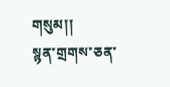གསུམ།།
སྙན་གྲགས་ཅན་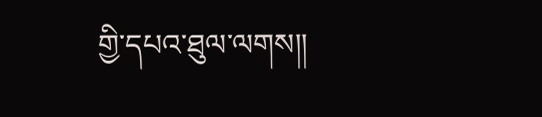གྱི་དཔའ་ཐུལ་ལགས།།